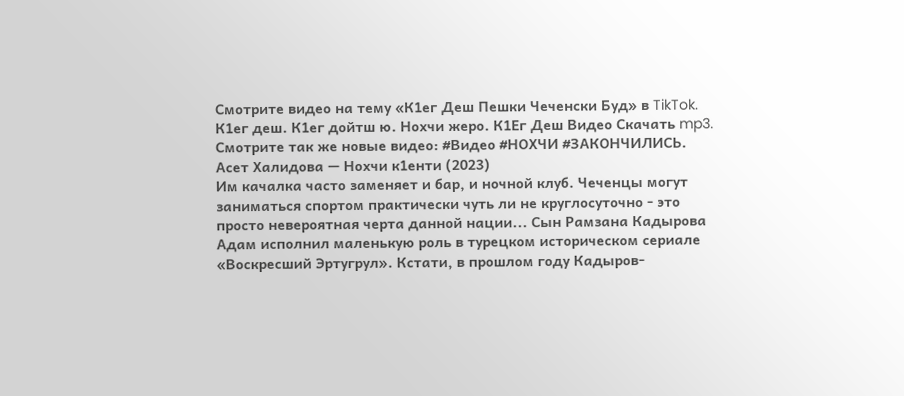Смотрите видео на тему «К1ег Деш Пешки Чеченски Буд» в TikTok. К1ег деш. К1ег дойтш ю. Нохчи жеро. К1Ег Деш Видео Скачать mp3. Смотрите так же новые видео: #Видео #НОХЧИ #ЗАКОНЧИЛИСЬ.
Асет Халидова — Нохчи к1енти (2023)
Им качалка часто заменяет и бар, и ночной клуб. Чеченцы могут заниматься спортом практически чуть ли не круглосуточно - это просто невероятная черта данной нации... Сын Рамзана Кадырова Адам исполнил маленькую роль в турецком историческом сериале «Воскресший Эртугрул». Кстати, в прошлом году Кадыров-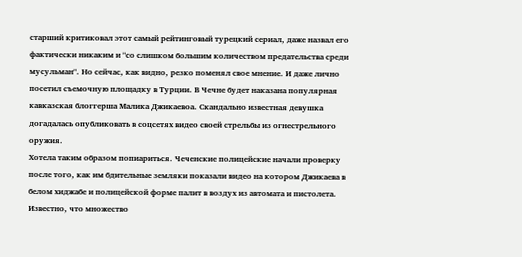старший критиковал этот самый рейтинговый турецкий сериал, даже назвал его фактически никаким и "со слишком большим количеством предательства среди мусульман". Но сейчас, как видно, резко поменял свое мнение. И даже лично посетил съемочную площадку в Турции. В Чечне будет наказана популярная кавказская блоггерша Малика Джикаевоа. Скандально известная девушка догадалась опубликовать в соцсетях видео своей стрельбы из огнестрельного оружия.
Хотела таким образом попиариться. Чеченские полицейские начали проверку после того, как им бдительные земляки показали видео на котором Джикаева в белом хиджабе и полицейской форме палит в воздух из автомата и пистолета. Известно, что множество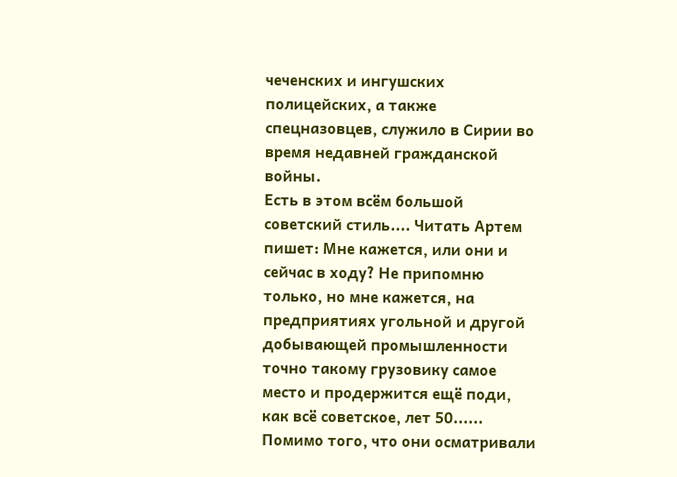чеченских и ингушских полицейских, а также спецназовцев, служило в Сирии во время недавней гражданской войны.
Есть в этом всём большой советский стиль.... Читать Артем пишет: Мне кажется, или они и сейчас в ходу? Не припомню только, но мне кажется, на предприятиях угольной и другой добывающей промышленности точно такому грузовику самое место и продержится ещё поди, как всё советское, лет 50...... Помимо того, что они осматривали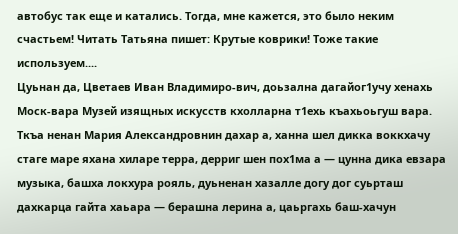автобус так еще и катались. Тогда, мне кажется, это было неким счастьем! Читать Татьяна пишет: Крутые коврики! Тоже такие используем....
Цуьнан да, Цветаев Иван Владимиро-вич, доьзална дагайог1учу хенахь Моск-вара Музей изящных искусств кхолларна т1ехь къахьоьгуш вара. Ткъа ненан Мария Александровнин дахар а, ханна шел дикка воккхачу стаге маре яхана хиларе терра, дерриг шен пох1ма а — цунна дика евзара музыка, башха локхура рояль, дуьненан хазалле догу дог суьрташ дахкарца гайта хаьара — берашна лерина а, цаьргахь баш-хачун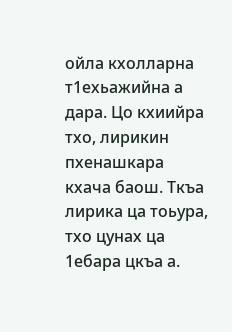ойла кхолларна т1ехьажийна а дара. Цо кхиийра тхо, лирикин пхенашкара кхача баош. Ткъа лирика ца тоьура, тхо цунах ца 1ебара цкъа а.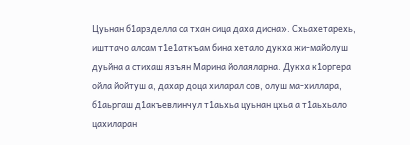Цуьнан б1арзделла са тхан сица даха дисна». Схьахетарехь, ишттачо алсам т1е1аткъам бина хетало дукха жи-майолуш дуьйна а стихаш язъян Марина йолаяларна. Дукха к1оргера ойла йойтуш а, дахар доца хиларал сов, олуш ма-хиллара, б1аьргаш д1акъевлинчул т1аьхьа цуьнан цхьа а т1аьхьало цахиларан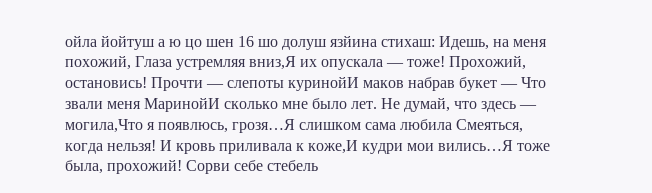ойла йойтуш а ю цо шен 16 шо долуш язйина стихаш: Идешь, на меня похожий, Глаза устремляя вниз,Я их опускала — тоже! Прохожий, остановись! Прочти — слепоты куринойИ маков набрав букет — Что звали меня МаринойИ сколько мне было лет. Не думай, что здесь — могила,Что я появлюсь, грозя…Я слишком сама любила Смеяться, когда нельзя! И кровь приливала к коже,И кудри мои вились…Я тоже была, прохожий! Сорви себе стебель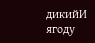дикийИ ягоду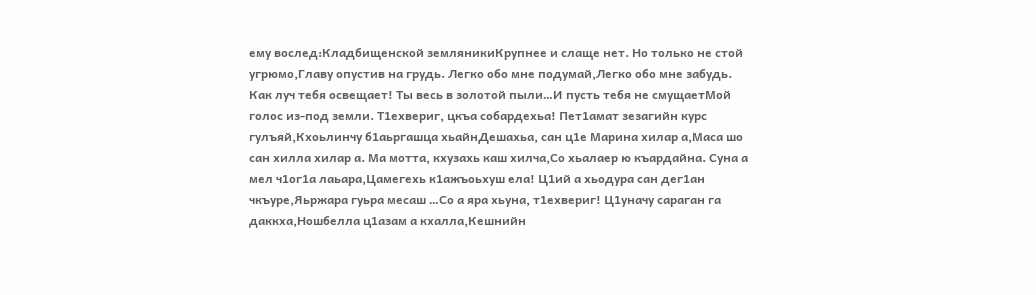ему вослед:Кладбищенской земляникиКрупнее и слаще нет. Но только не стой угрюмо,Главу опустив на грудь. Легко обо мне подумай,Легко обо мне забудь. Как луч тебя освещает! Ты весь в золотой пыли…И пусть тебя не смущаетМой голос из-под земли. Т1ехвериг, цкъа собардехьа! Пет1амат зезагийн курс гулъяй,Кхоьлинчу б1аьргашца хьайнДешахьа, сан ц1е Марина хилар а,Маса шо сан хилла хилар а. Ма мотта, кхузахь каш хилча,Со хьалаер ю къардайна. Суна а мел ч1ог1а лаьара,Цамегехь к1ажъоьхуш ела! Ц1ий а хьодура сан дег1ан чкъуре,Яьржара гуьра месаш …Со а яра хьуна, т1ехвериг! Ц1уначу сараган га даккха,Ношбелла ц1азам а кхалла,Кешнийн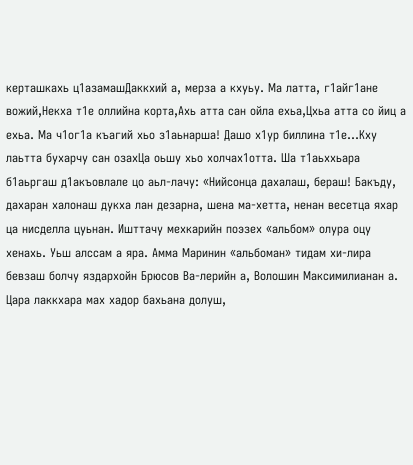керташкахь ц1азамашДаккхий а, мерза а кхуьу. Ма латта, г1айг1ане вожий,Некха т1е оллийна корта,Ахь атта сан ойла ехьа,Цхьа атта со йиц а ехьа. Ма ч1ог1а къагий хьо з1аьнарша! Дашо х1ур биллина т1е…Кху лаьтта бухарчу сан озахЦа оьшу хьо холчах1отта. Ша т1аьххьара б1аьргаш д1акъовлале цо аьл-лачу: «Нийсонца дахалаш, бераш! Бакъду, дахаран халонаш дукха лан дезарна, шена ма-хетта, ненан весетца яхар ца нисделла цуьнан. Ишттачу мехкарийн поэзех «альбом» олура оцу хенахь. Уьш алссам а яра. Амма Маринин «альбоман» тидам хи-лира бевзаш болчу яздархойн Брюсов Ва-лерийн а, Волошин Максимилианан а. Цара лаккхара мах хадор бахьана долуш,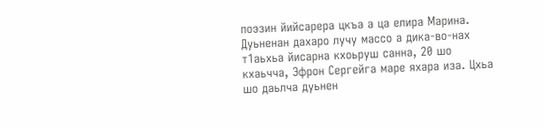поэзин йийсарера цкъа а ца елира Марина. Дуьненан дахаро лучу массо а дика-во-нах т1аьхьа йисарна кхоьруш санна, 20 шо кхаьчча, Эфрон Сергейга маре яхара иза. Цхьа шо даьлча дуьнен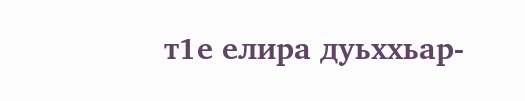т1е елира дуьххьар-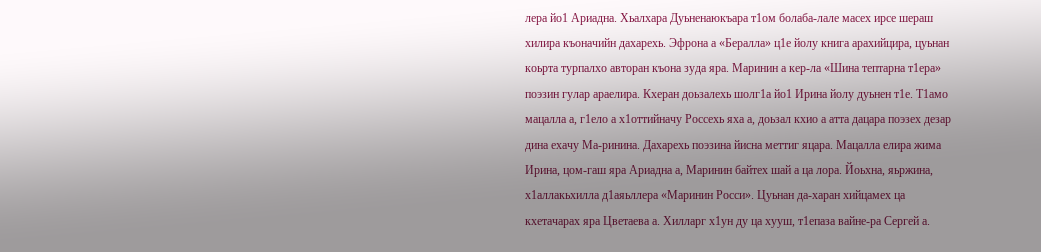лера йо1 Ариадна. Хьалхара Дуьненаюкъара т1ом болаба-лале масех ирсе шераш хилира къоначийн дахарехь. Эфрона а «Бералла» ц1е йолу книга арахийцира, цуьнан коьрта турпалхо авторан къона зуда яра. Маринин а кер-ла «Шина тептарна т1ера» поэзин гулар араелира. Кхеран доьзалехь шолг1а йо1 Ирина йолу дуьнен т1е. Т1амо мацалла а, г1ело а х1оттийначу Россехь яха а, доьзал кхио а атта дацара поэзех дезар дина ехачу Ма-ринина. Дахарехь поэзина йисна меттиг яцара. Мацалла елира жима Ирина, цом-гаш яра Ариадна а, Маринин байтех шай а ца лора. Йоьхна, яьржина, х1аллакьхилла д1аяьллера «Маринин Росси». Цуьнан да-харан хийцамех ца кхетачарах яра Цветаева а. Хилларг х1ун ду ца хууш, т1епаза вайне-ра Сергей а.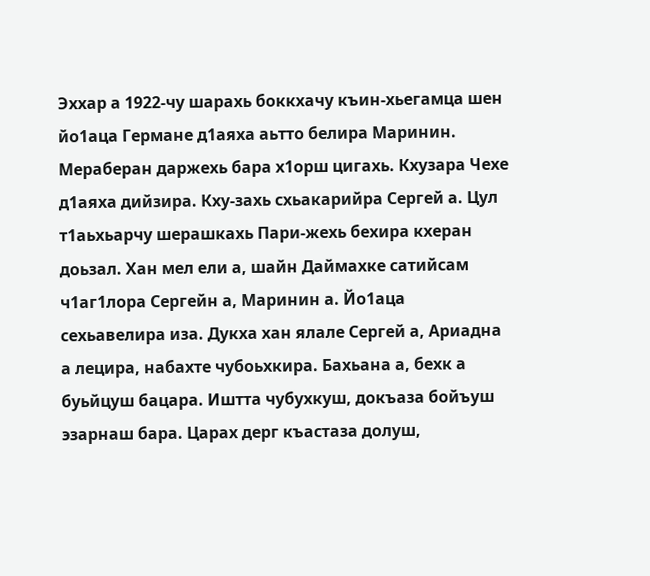Эххар а 1922-чу шарахь боккхачу къин-хьегамца шен йо1аца Германе д1аяха аьтто белира Маринин. Мераберан даржехь бара х1орш цигахь. Кхузара Чехе д1аяха дийзира. Кху-захь схьакарийра Сергей а. Цул т1аьхьарчу шерашкахь Пари-жехь бехира кхеран доьзал. Хан мел ели а, шайн Даймахке сатийсам ч1аг1лора Сергейн а, Маринин а. Йо1аца сехьавелира иза. Дукха хан ялале Сергей а, Ариадна а лецира, набахте чубоьхкира. Бахьана а, бехк а буьйцуш бацара. Иштта чубухкуш, докъаза бойъуш эзарнаш бара. Царах дерг къастаза долуш,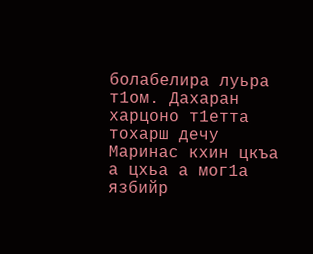болабелира луьра т1ом. Дахаран харцоно т1етта тохарш дечу Маринас кхин цкъа а цхьа а мог1а язбийр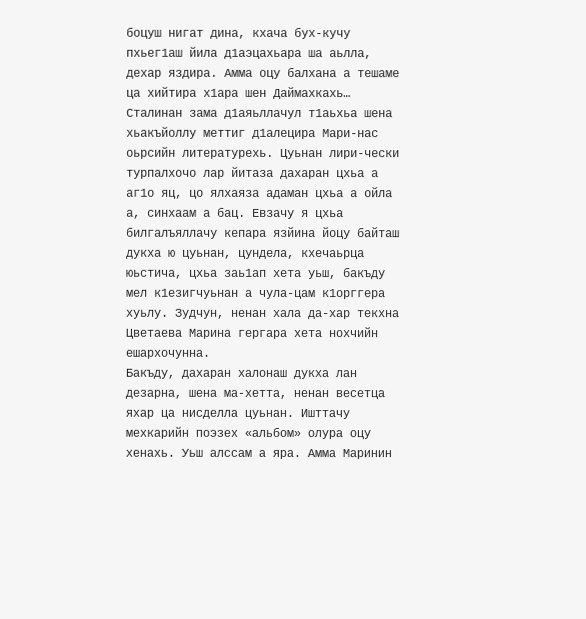боцуш нигат дина, кхача бух-кучу пхьег1аш йила д1аэцахьара ша аьлла, дехар яздира. Амма оцу балхана а тешаме ца хийтира х1ара шен Даймахкахь… Сталинан зама д1аяьллачул т1аьхьа шена хьакъйоллу меттиг д1алецира Мари-нас оьрсийн литературехь. Цуьнан лири-чески турпалхочо лар йитаза дахаран цхьа а аг1о яц, цо ялхаяза адаман цхьа а ойла а, синхаам а бац. Евзачу я цхьа билгалъяллачу кепара язйина йоцу байташ дукха ю цуьнан, цундела, кхечаьрца юьстича, цхьа заь1ап хета уьш, бакъду мел к1езигчуьнан а чула-цам к1орггера хуьлу. Зудчун, ненан хала да-хар текхна Цветаева Марина гергара хета нохчийн ешархочунна.
Бакъду, дахаран халонаш дукха лан дезарна, шена ма-хетта, ненан весетца яхар ца нисделла цуьнан. Ишттачу мехкарийн поэзех «альбом» олура оцу хенахь. Уьш алссам а яра. Амма Маринин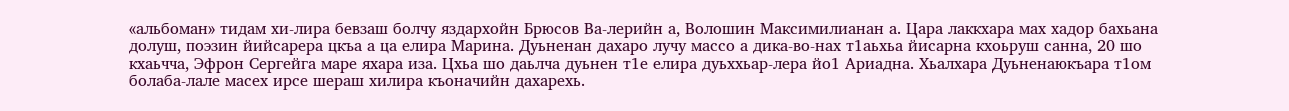«альбоман» тидам хи-лира бевзаш болчу яздархойн Брюсов Ва-лерийн а, Волошин Максимилианан а. Цара лаккхара мах хадор бахьана долуш, поэзин йийсарера цкъа а ца елира Марина. Дуьненан дахаро лучу массо а дика-во-нах т1аьхьа йисарна кхоьруш санна, 20 шо кхаьчча, Эфрон Сергейга маре яхара иза. Цхьа шо даьлча дуьнен т1е елира дуьххьар-лера йо1 Ариадна. Хьалхара Дуьненаюкъара т1ом болаба-лале масех ирсе шераш хилира къоначийн дахарехь.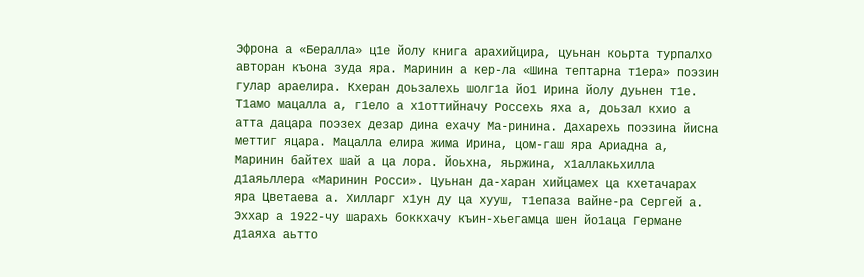Эфрона а «Бералла» ц1е йолу книга арахийцира, цуьнан коьрта турпалхо авторан къона зуда яра. Маринин а кер-ла «Шина тептарна т1ера» поэзин гулар араелира. Кхеран доьзалехь шолг1а йо1 Ирина йолу дуьнен т1е. Т1амо мацалла а, г1ело а х1оттийначу Россехь яха а, доьзал кхио а атта дацара поэзех дезар дина ехачу Ма-ринина. Дахарехь поэзина йисна меттиг яцара. Мацалла елира жима Ирина, цом-гаш яра Ариадна а, Маринин байтех шай а ца лора. Йоьхна, яьржина, х1аллакьхилла д1аяьллера «Маринин Росси». Цуьнан да-харан хийцамех ца кхетачарах яра Цветаева а. Хилларг х1ун ду ца хууш, т1епаза вайне-ра Сергей а. Эххар а 1922-чу шарахь боккхачу къин-хьегамца шен йо1аца Германе д1аяха аьтто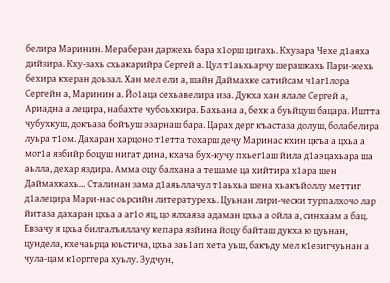белира Маринин. Мераберан даржехь бара х1орш цигахь. Кхузара Чехе д1аяха дийзира. Кху-захь схьакарийра Сергей а. Цул т1аьхьарчу шерашкахь Пари-жехь бехира кхеран доьзал. Хан мел ели а, шайн Даймахке сатийсам ч1аг1лора Сергейн а, Маринин а. Йо1аца сехьавелира иза. Дукха хан ялале Сергей а, Ариадна а лецира, набахте чубоьхкира. Бахьана а, бехк а буьйцуш бацара. Иштта чубухкуш, докъаза бойъуш эзарнаш бара. Царах дерг къастаза долуш, болабелира луьра т1ом. Дахаран харцоно т1етта тохарш дечу Маринас кхин цкъа а цхьа а мог1а язбийр боцуш нигат дина, кхача бух-кучу пхьег1аш йила д1аэцахьара ша аьлла, дехар яздира. Амма оцу балхана а тешаме ца хийтира х1ара шен Даймахкахь… Сталинан зама д1аяьллачул т1аьхьа шена хьакъйоллу меттиг д1алецира Мари-нас оьрсийн литературехь. Цуьнан лири-чески турпалхочо лар йитаза дахаран цхьа а аг1о яц, цо ялхаяза адаман цхьа а ойла а, синхаам а бац. Евзачу я цхьа билгалъяллачу кепара язйина йоцу байташ дукха ю цуьнан, цундела, кхечаьрца юьстича, цхьа заь1ап хета уьш, бакъду мел к1езигчуьнан а чула-цам к1орггера хуьлу. Зудчун,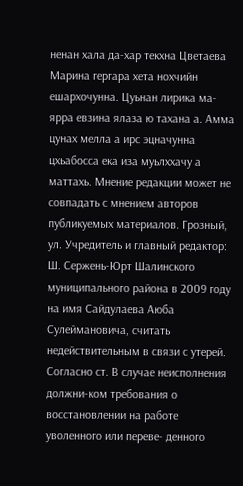ненан хала да-хар текхна Цветаева Марина гергара хета нохчийн ешархочунна. Цуьнан лирика ма-ярра евзина ялаза ю тахана а. Амма цунах мелла а ирс эцначунна цхьабосса ека иза муьлххачу а маттахь. Мнение редакции может не совпадать с мнением авторов публикуемых материалов. Грозный, ул. Учредитель и главный редактор: Ш. Сержень-Юрт Шалинского муниципального района в 2009 году на имя Сайдулаева Аюба Сулеймановича, считать недействительным в связи с утерей. Согласно ст. В случае неисполнения должни-ком требования о восстановлении на работе уволенного или переве- денного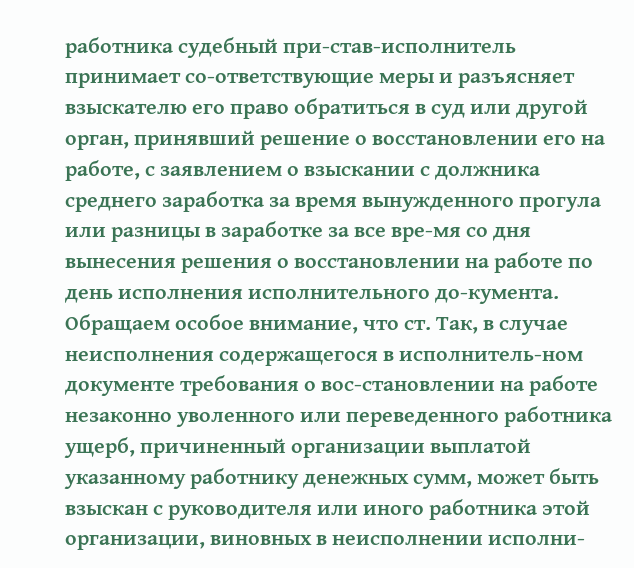работника судебный при-став-исполнитель принимает со-ответствующие меры и разъясняет взыскателю его право обратиться в суд или другой орган, принявший решение о восстановлении его на работе, с заявлением о взыскании с должника среднего заработка за время вынужденного прогула или разницы в заработке за все вре-мя со дня вынесения решения о восстановлении на работе по день исполнения исполнительного до-кумента. Обращаем особое внимание, что ст. Так, в случае неисполнения содержащегося в исполнитель-ном документе требования о вос-становлении на работе незаконно уволенного или переведенного работника ущерб, причиненный организации выплатой указанному работнику денежных сумм, может быть взыскан с руководителя или иного работника этой организации, виновных в неисполнении исполни-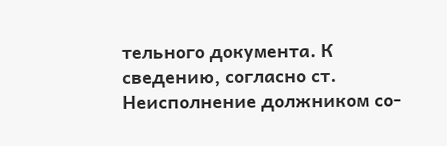тельного документа. К сведению, согласно ст. Неисполнение должником со-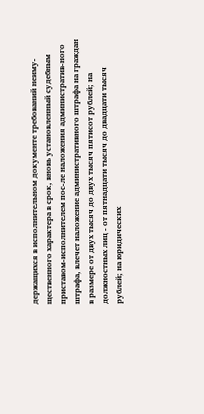держащихся в исполнительном документе требований неиму-щественного характера в срок, вновь установленный судебным приставом-исполнителем пос-ле наложения административ-ного штрафа, влечет наложение административного штрафа на граждан в размере от двух тысяч до двух тысяч пятисот рублей; на должностных лиц - от пятнадцати тысяч до двадцати тысяч рублей; на юридических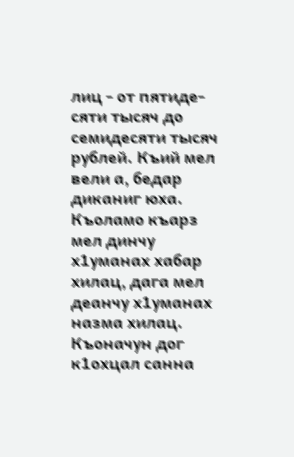лиц - от пятиде-сяти тысяч до семидесяти тысяч рублей. Къий мел вели а, бедар диканиг юха. Къоламо къарз мел динчу х1уманах хабар хилац, дага мел деанчу х1уманах назма хилац. Къоначун дог к1охцал санна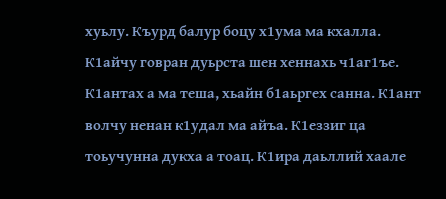хуьлу. Къурд балур боцу х1ума ма кхалла. К1айчу говран дуьрста шен хеннахь ч1аг1ъе. К1антах а ма теша, хьайн б1аьргех санна. К1ант волчу ненан к1удал ма айъа. К1еззиг ца тоьучунна дукха а тоац. К1ира даьллий хаале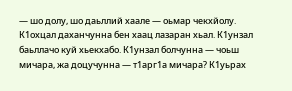— шо долу, шо даьллий хаале — оьмар чекхйолу. К1охцал даханчунна бен хаац лазаран хьал. К1унзал баьллачо куй хьекхабо. К1унзал болчунна — чоьш мичара, жа доцучунна — т1арг1а мичара? К1уьрах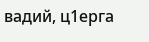вадий, ц1ерга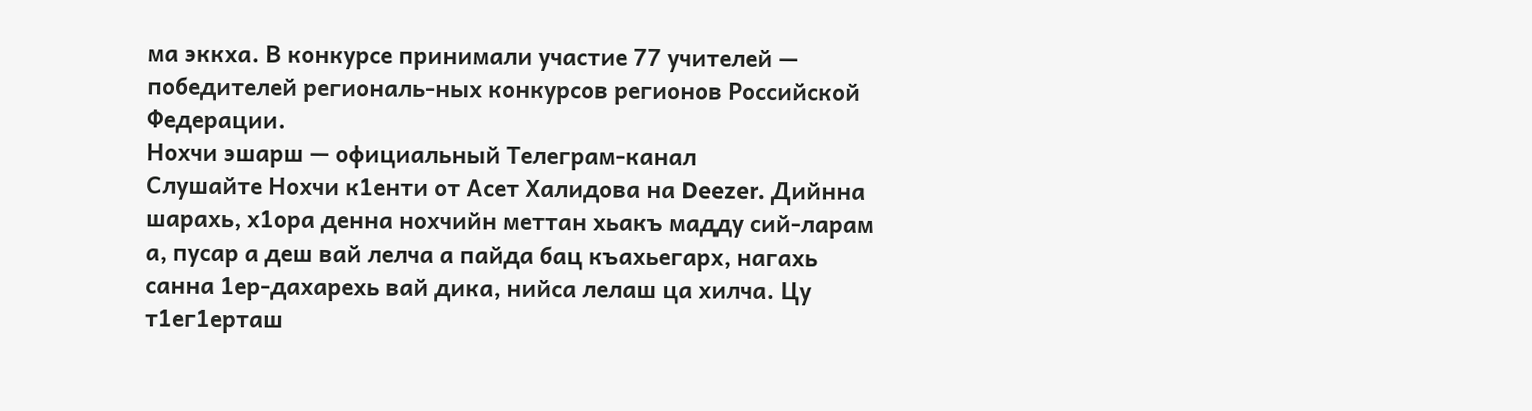ма эккха. В конкурсе принимали участие 77 учителей — победителей региональ-ных конкурсов регионов Российской Федерации.
Нохчи эшарш — официальный Телеграм-канал
Слушайте Нохчи к1енти от Асет Халидова на Deezer. Дийнна шарахь, х1ора денна нохчийн меттан хьакъ мадду сий-ларам а, пусар а деш вай лелча а пайда бац къахьегарх, нагахь санна 1ер-дахарехь вай дика, нийса лелаш ца хилча. Цу т1ег1ерташ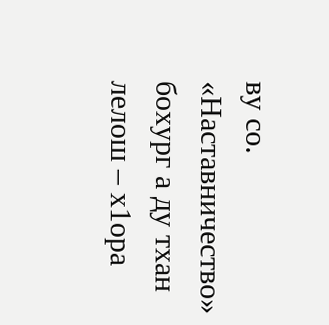ву со. «Наставничество» бохург а ду тхан лелош – х1ора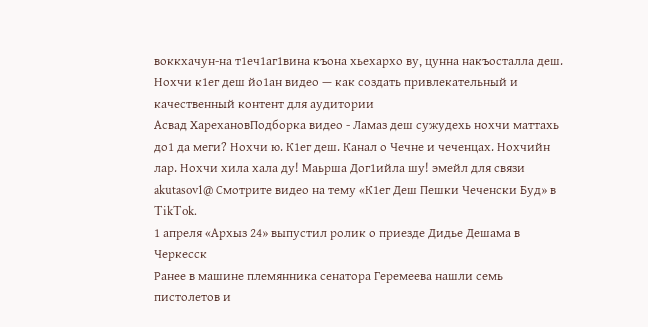воккхачун-на т1еч1аг1вина къона хьехархо ву, цунна накъосталла деш.
Нохчи к1ег деш йо1ан видео — как создать привлекательный и качественный контент для аудитории
Асвад ХарехановПодборка видео - Ламаз деш сужудехь нохчи маттахь до1 да меги? Нохчи ю. К1ег деш. Канал о Чечне и чеченцах. Нохчийн лар. Нохчи хила хала ду! Маьрша Дог1ийла шу! эмейл для связи akutasov1@ Смотрите видео на тему «К1ег Деш Пешки Чеченски Буд» в TikTok.
1 апреля «Архыз 24» выпустил ролик о приезде Дидье Дешама в Черкесск
Ранее в машине племянника сенатора Геремеева нашли семь пистолетов и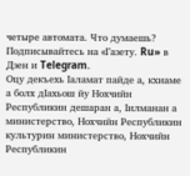четыре автомата. Что думаешь? Подписывайтесь на «Газету. Ru» в Дзен и Telegram.
Оцу декъехь Iаламат пайде а, кхиаме а болх дIахьош йу Нохчийн Республикин дешаран а, Iилманан а министерство, Нохчийн Республикин культурин министерство, Нохчийн Республикин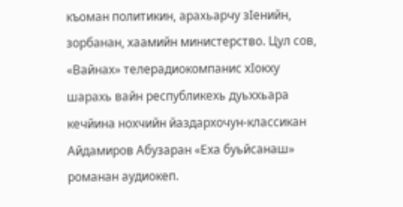къоман политикин, арахьарчу зIенийн, зорбанан, хаамийн министерство. Цул сов, «Вайнах» телерадиокомпанис хIокху шарахь вайн республикехь дуьххьара кечйина нохчийн йаздархочун-классикан Айдамиров Абузаран «Еха буьйсанаш» романан аудиокеп.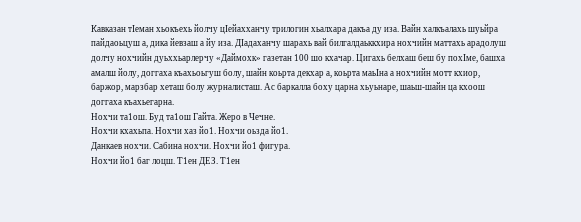Кавказан тIеман хьокъехь йолчу цIейахханчу трилогин хьалхара дакъа ду иза. Вайн халкъалахь шуьйра пайдаоьцуш а, дика йевзаш а йу иза. ДIадаханчу шарахь вай билгалдаьккхира нохчийн маттахь арадолуш долчу нохчийн дуьххьарлерчу «Даймохк» газетан 100 шо кхачар. Цигахь белхаш беш бу похIме, башха амалш йолу, доггаха къахьоьгуш болу, шайн коьрта декхар а, коьрта маьIна а нохчийн мотт кхиор, баржор, марзбар хеташ болу журналисташ. Ас баркалла боху царна хьуьнаре, шаьш-шайн ца кхоош доггаха къахьегарна.
Нохчи та1ош. Буд та1ош Гайта. Жеро в Чечне.
Нохчи кхахьпа. Нохчи хаз йо1. Нохчи оьзда йо1.
Данкаев нохчи. Сабина нохчи. Нохчи йо1 фигура.
Нохчи йо1 баг лоцш. Т1ен ДЕЗ. Т1ен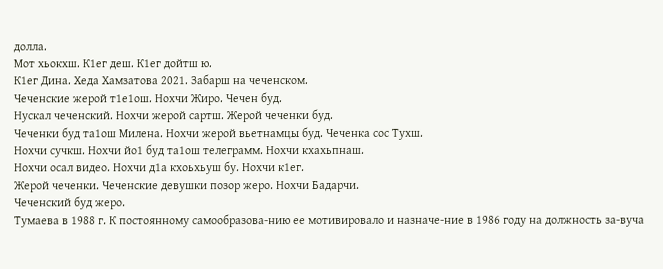долла.
Мот хьокхш. К1ег деш. К1ег дойтш ю.
К1ег Дина. Хеда Хамзатова 2021. Забарш на чеченском.
Чеченские жерой т1е1ош. Нохчи Жиро. Чечен буд.
Нускал чеченский. Нохчи жерой сартш. Жерой чеченки буд.
Чеченки буд та1ош Милена. Нохчи жерой вьетнамцы буд. Чеченка сос Тухш.
Нохчи сучкш. Нохчи йо1 буд та1ош телеграмм. Нохчи кхахьпнаш.
Нохчи осал видео. Нохчи д1а кхоьхьуш бу. Нохчи к1ег.
Жерой чеченки. Чеченские девушки позор жеро. Нохчи Бадарчи.
Чеченский буд жеро.
Тумаева в 1988 г. К постоянному самообразова-нию ее мотивировало и назначе-ние в 1986 году на должность за-вуча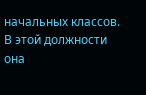начальных классов. В этой должности она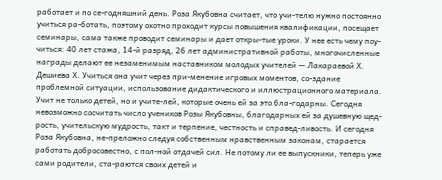работает и по се-годняшний день. Роза Якубовна считает, что учи-телю нужно постоянно учиться ра-ботать, поэтому охотно проходит курсы повышения квалификации, посещает семинары, сама также проводит семинары и дает откры-тые уроки. У нее есть чему поу-читься: 40 лет стажа, 14-й разряд, 26 лет административной работы, многочисленные награды делают ее незаменимым наставником молодых учителей — Лакараевой Х. Дешиева Х. Учиться она учит через при-менение игровых моментов, со-здание проблемной ситуации, использование дидактического и иллюстрационного материала.
Учит не только детей, но и учите-лей, которые очень ей за это бла-годарны. Сегодня невозможно сосчитать число учеников Розы Якубовны, благодарных ей за душевную щед-рость, учительскую мудрость, такт и терпение, честность и справед-ливость. И сегодня Роза Якубовна, не-преложно следуя собственным нравственным законам, старается работать добросовестно, с пол-ной отдачей сил. Не потому ли ее выпускники, теперь уже сами родители, ста-раются своих детей и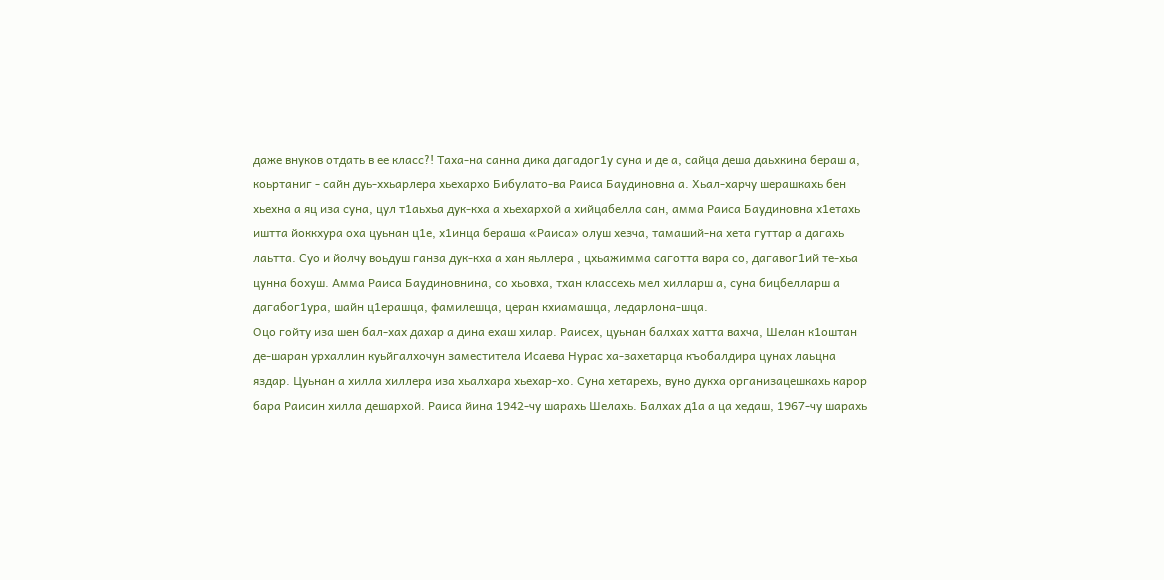даже внуков отдать в ее класс?! Таха-на санна дика дагадог1у суна и де а, сайца деша даьхкина бераш а, коьртаниг - сайн дуь-ххьарлера хьехархо Бибулато-ва Раиса Баудиновна а. Хьал-харчу шерашкахь бен хьехна а яц иза суна, цул т1аьхьа дук-кха а хьехархой а хийцабелла сан, амма Раиса Баудиновна х1етахь иштта йоккхура оха цуьнан ц1е, х1инца бераша «Раиса» олуш хезча, тамаший-на хета гуттар а дагахь лаьтта. Суо и йолчу воьдуш ганза дук-кха а хан яьллера , цхьажимма саготта вара со, дагавог1ий те-хьа цунна бохуш. Амма Раиса Баудиновнина, со хьовха, тхан классехь мел хилларш а, суна бицбелларш а дагабог1ура, шайн ц1ерашца, фамилешца, церан кхиамашца, ледарлона-шца.
Оцо гойту иза шен бал-хах дахар а дина ехаш хилар. Раисех, цуьнан балхах хатта вахча, Шелан к1оштан де-шаран урхаллин куьйгалхочун заместитела Исаева Нурас ха-захетарца къобалдира цунах лаьцна яздар. Цуьнан а хилла хиллера иза хьалхара хьехар-хо. Суна хетарехь, вуно дукха организацешкахь карор бара Раисин хилла дешархой. Раиса йина 1942-чу шарахь Шелахь. Балхах д1а а ца хедаш, 1967-чу шарахь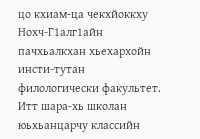цо кхиам-ца чекхйоккху Нохч-Г1алг1айн пачхьалкхан хьехархойн инсти-тутан филологически факультет. Итт шара-хь школан юьхьанцарчу классийн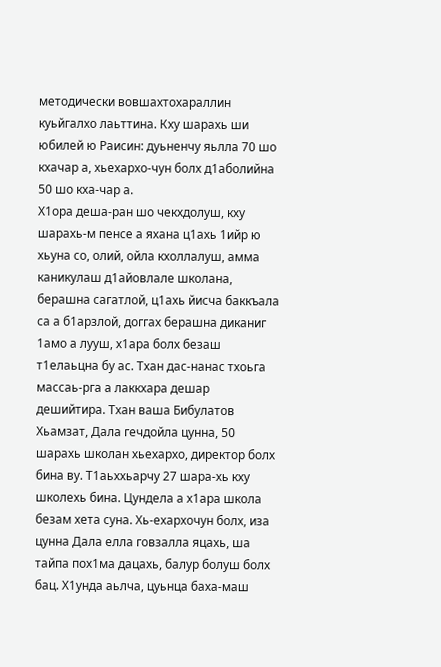методически вовшахтохараллин куьйгалхо лаьттина. Кху шарахь ши юбилей ю Раисин: дуьненчу яьлла 70 шо кхачар а, хьехархо-чун болх д1аболийна 50 шо кха-чар а.
Х1ора деша-ран шо чекхдолуш, кху шарахь-м пенсе а яхана ц1ахь 1ийр ю хьуна со, олий, ойла кхоллалуш, амма каникулаш д1айовлале школана, берашна сагатлой, ц1ахь йисча баккъала са а б1арзлой, доггах берашна диканиг 1амо а лууш, х1ара болх безаш т1елаьцна бу ас. Тхан дас-нанас тхоьга массаь-рга а лаккхара дешар дешийтира. Тхан ваша Бибулатов Хьамзат, Дала гечдойла цунна, 50 шарахь школан хьехархо, директор болх бина ву. Т1аьххьарчу 27 шара-хь кху школехь бина. Цундела а х1ара школа безам хета суна. Хь-ехархочун болх, иза цунна Дала елла говзалла яцахь, ша тайпа пох1ма дацахь, балур болуш болх бац. Х1унда аьлча, цуьнца баха-маш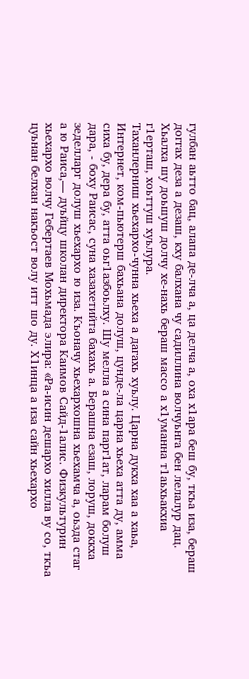гулбан аьтто бац, алапа де-лча а, ца делча а, оха х1ара беш бу, ткъа иза, бераш доггах деза а дезаш, кху балхана чу садиллина волчуьнга бен лелалур дац. Хьалха шу доьшуш долчу хе-нахь бераш массо а х1уманна т1аьхьакхиа г1ерташ, хоьттуш хуьлура.
Таханлерниш хьехархо-чунна хьеха а дагахь хуьлу. Царна дукха хаа а хаьа, Интернет, ком-пьютерш бахьана долуш, цунде-ла царна хьеха атта ду, амма сиха бу, дера бу, атта оьг1азбоьлху. Шу мелла а сина парг1ат, ларам болуш дара, - боху Раисас, суна хазахетийта бахахь а. Берашна езаш, лоруш, доккха зеделларг долуш хьехархо ю иза. Къоначу хьехархошна хьехамча а, оьзда стаг а ю Раиса,— дуьйцу школан директора Каимов Сайд-1алис. Физкультурин хьехархо волчу Гебертаев Мохьмада элира: «Ра-исин дешархо хилла ву со, ткъа цуьнан белхан накъост волу итт шо ду. Х1инца а иза сайн хьехархо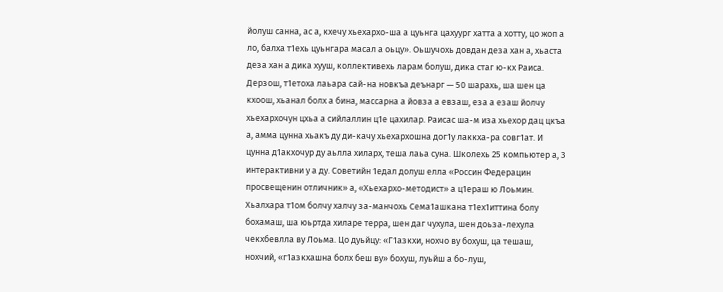йолуш санна, ас а, кхечу хьехархо-ша а цуьнга цахуург хатта а хотту, цо жоп а ло, балха т1ехь цуьнгара масал а оьцу». Оьшучохь довдан деза хан а, хьаста деза хан а дика хууш, коллективехь ларам болуш, дика стаг ю-кх Раиса.
Дерзош, т1етоха лаьара сай-на новкъа деънарг — 50 шарахь, ша шен ца кхоош, хьанал болх а бина, массарна а йовза а евзаш, еза а езаш йолчу хьехархочун цхьа а сийлаллин ц1е цахилар. Раисас ша-м иза хьехор дац цкъа а, амма цунна хьакъ ду ди-качу хьехархошна дог1у лаккха-ра совг1ат. И цунна д1акхочур ду аьлла хиларх, теша лаьа суна. Школехь 25 компьютер а, 3 интерактивни у а ду. Советийн 1едал долуш елла «Россин Федерацин просвещенин отличник» а, «Хьехархо-методист» а ц1ераш ю Лоьмин. Хьалхара т1ом болчу халчу за-манчохь Сема1ашкана т1ех1иттина болу бохамаш, ша юьртда хиларе терра, шен даг чухула, шен доьза-лехула чекхбевлла ву Лоьма. Цо дуьйцу: «Г1азкхи, нохчо ву бохуш, ца тешаш, нохчий, «г1азкхашна болх беш ву» бохуш, луьйш а бо-луш,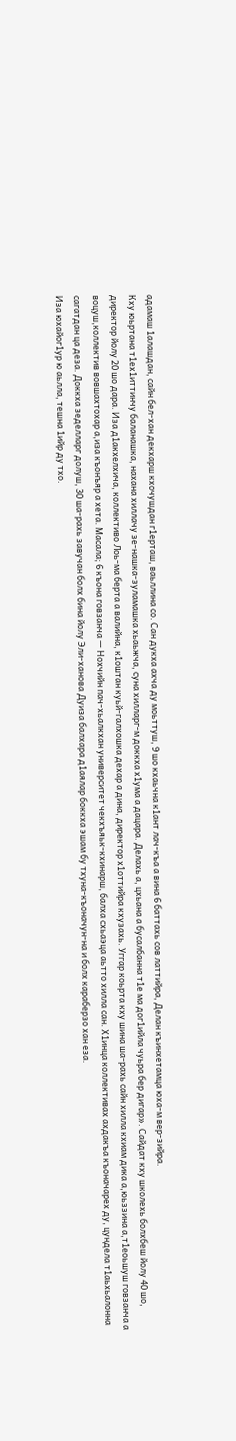адамаш 1алашдан, сайн бел-хан декхарш кхочушдан г1ерташ, ваьллина со. Сан дукха ахча ду моьттуш, 9 шо кхаьчна к1ант лач-къа а вина 6 баттахь сов латтийра, Делан къинхетамца юха-м вер-зийра.
Кху юьртана т1ех1иттинчу баланашка, нахана хиллачу зе-нашка-зуламашка хьаьжча, суна хилларг-м доккха х1ума а дацара. Делахь а, цхьана а бусалбанна т1е ма дог1ийла чуьра бер дигар». Сайдат кху школехь болхбеш йолу 40 шо, директор йолу 20 шо дара. Иза д1акхелхича, коллективо Лоь-ма берта а валийна, к1оштан куьй-галхошка дехар а дина, директор х1оттийра кхузахь. Уггар коьрта кху шина ша-рахь сайн хилла кхиам дика а,юьззина а,т1еоьшуш говзанча а воцуш,коллектив вовшахтохар а,иза къонъяр а хета. Масала; 6 къона говзанча — Нохчийн пач-хьалкхан университет чекхъяьк-кхинарш, балха схьаэца аьтто хилла сан. Х1инца коллективах ахдакъа къоначарех ду, цундела т1аьхьалонна сагатдан ца деза. Доккха зеделларг долуш, 30 ша-рахь завучан болх бина йолу Эли-ханова Дуиза балхара д1аялар боккха эшам бу тхуна-къоначун-на и болх караберзо хан еза.
Иза юхайог1ур ю аьлла, тешна 1ийр ду тхо.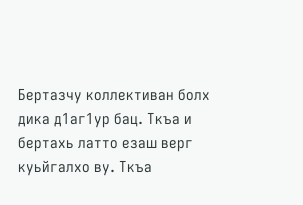Бертазчу коллективан болх дика д1аг1ур бац. Ткъа и бертахь латто езаш верг куьйгалхо ву. Ткъа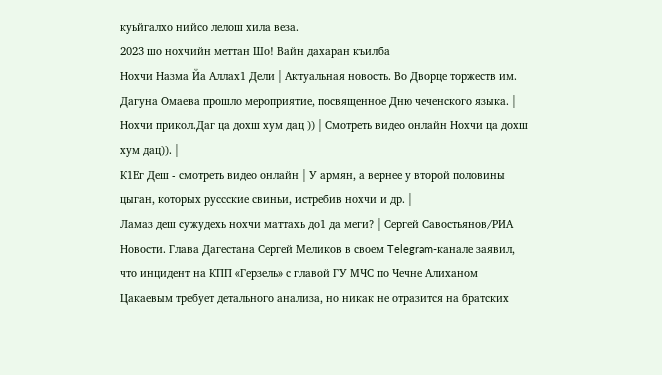куьйгалхо нийсо лелош хила веза.
2023 шо нохчийн меттан Шо! Вайн дахаран къилба
Нохчи Назма Йа Аллах1 Дели | Актуальная новость. Во Дворце торжеств им. Дагуна Омаева прошло мероприятие, посвященное Дню чеченского языка. |
Нохчи прикол.Даг ца дохш хум дац )) | Смотреть видео онлайн Нохчи ца дохш хум дац)). |
К1Ег Деш - смотреть видео онлайн | У армян, а вернее у второй половины цыган, которых руссские свиньи, истребив нохчи и др. |
Ламаз деш сужудехь нохчи маттахь до1 да меги? | Сергей Савостьянов/РИА Новости. Глава Дагестана Сергей Меликов в своем Telegram-канале заявил, что инцидент на КПП «Герзель» с главой ГУ МЧС по Чечне Алиханом Цакаевым требует детального анализа, но никак не отразится на братских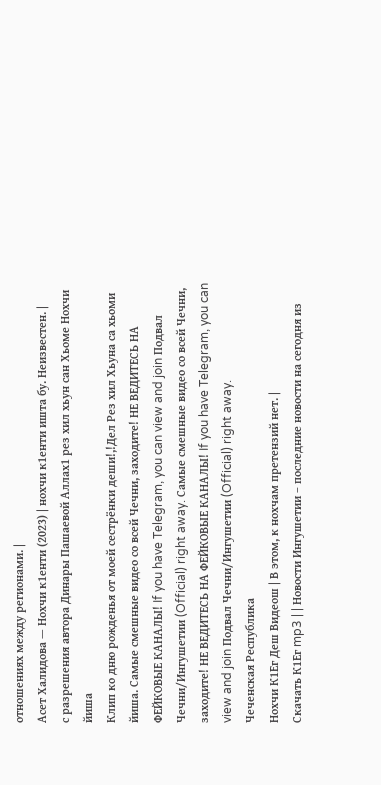отношениях между регионами. |
Асет Халидова — Нохчи к1енти (2023) | нохчи к1енти ишта бу. Неизвестен. |
с разрешения автора Динары Пашаевой Аллах1 рез хил хьун сан Хьоме Нохчи йиша
Клип ко дню рожденья от моей сестрёнки деши!,!Дел Рез хил Хьуна са хьоми йиша. Самые смешные видео со всей Чечни, заходите! НЕ ВЕДИТЕСЬ НА ФЕЙКОВЫЕ КАНАЛЫ! If you have Telegram, you can view and join Подвал Чечни/Ингушетии (Official) right away. Самые смешные видео со всей Чечни, заходите! НЕ ВЕДИТЕСЬ НА ФЕЙКОВЫЕ КАНАЛЫ! If you have Telegram, you can view and join Подвал Чечни/Ингушетии (Official) right away.
Чеченская Республика
Нохчи К1Ег Деш Видеош | В этом, к нохчам претензий нет. |
Скачать К1Ег mp3 | | Новости Ингушетии – последние новости на сегодня из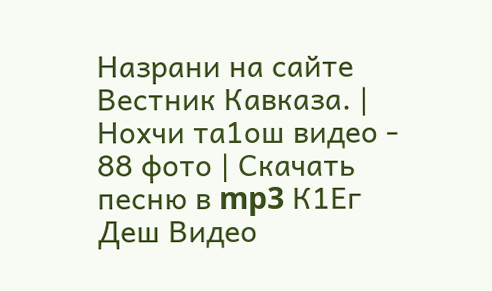Назрани на сайте Вестник Кавказа. |
Нохчи та1ош видео - 88 фото | Скачать песню в mp3 К1Ег Деш Видео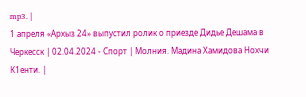mp3. |
1 апреля «Архыз 24» выпустил ролик о приезде Дидье Дешама в Черкесск | 02.04.2024 - Спорт | Молния. Мадина Хамидова Нохчи К1енти. |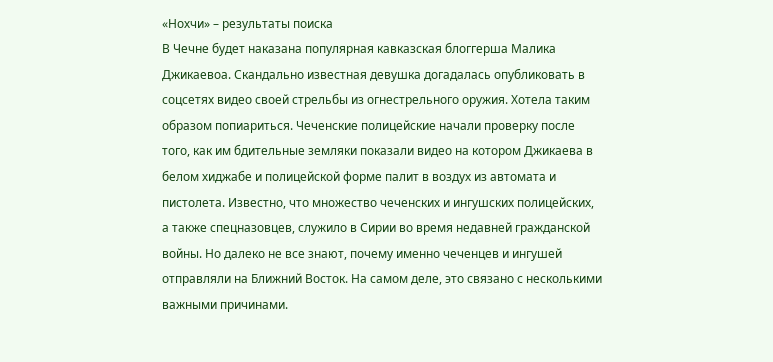«Нохчи» – результаты поиска
В Чечне будет наказана популярная кавказская блоггерша Малика Джикаевоа. Скандально известная девушка догадалась опубликовать в соцсетях видео своей стрельбы из огнестрельного оружия. Хотела таким образом попиариться. Чеченские полицейские начали проверку после того, как им бдительные земляки показали видео на котором Джикаева в белом хиджабе и полицейской форме палит в воздух из автомата и пистолета. Известно, что множество чеченских и ингушских полицейских, а также спецназовцев, служило в Сирии во время недавней гражданской войны. Но далеко не все знают, почему именно чеченцев и ингушей отправляли на Ближний Восток. На самом деле, это связано с несколькими важными причинами.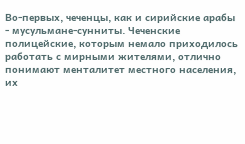Во-первых, чеченцы, как и сирийские арабы - мусульмане-сунниты. Чеченские полицейские, которым немало приходилось работать с мирными жителями, отлично понимают менталитет местного населения, их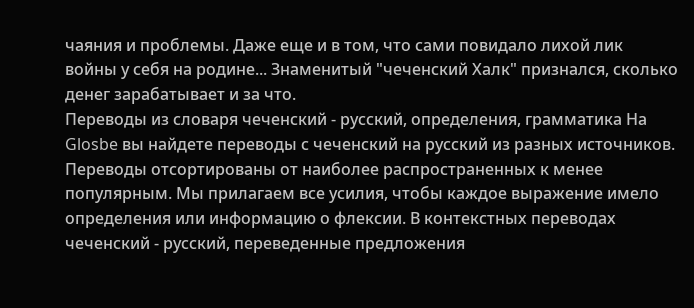чаяния и проблемы. Даже еще и в том, что сами повидало лихой лик войны у себя на родине... Знаменитый "чеченский Халк" признался, сколько денег зарабатывает и за что.
Переводы из словаря чеченский - русский, определения, грамматика На Glosbe вы найдете переводы с чеченский на русский из разных источников. Переводы отсортированы от наиболее распространенных к менее популярным. Мы прилагаем все усилия, чтобы каждое выражение имело определения или информацию о флексии. В контекстных переводах чеченский - русский, переведенные предложения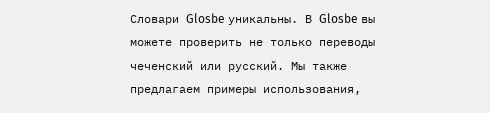Словари Glosbe уникальны. В Glosbe вы можете проверить не только переводы чеченский или русский. Мы также предлагаем примеры использования,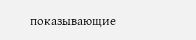показывающие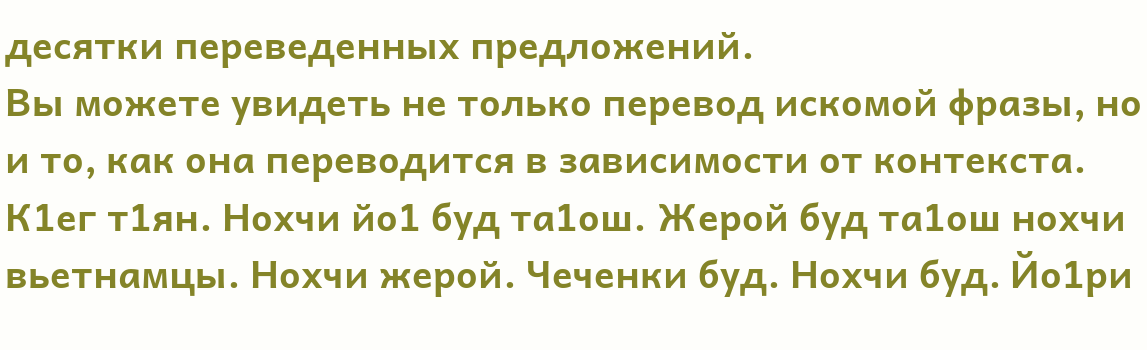десятки переведенных предложений.
Вы можете увидеть не только перевод искомой фразы, но и то, как она переводится в зависимости от контекста.
К1ег т1ян. Нохчи йо1 буд та1ош. Жерой буд та1ош нохчи вьетнамцы. Нохчи жерой. Чеченки буд. Нохчи буд. Йо1ри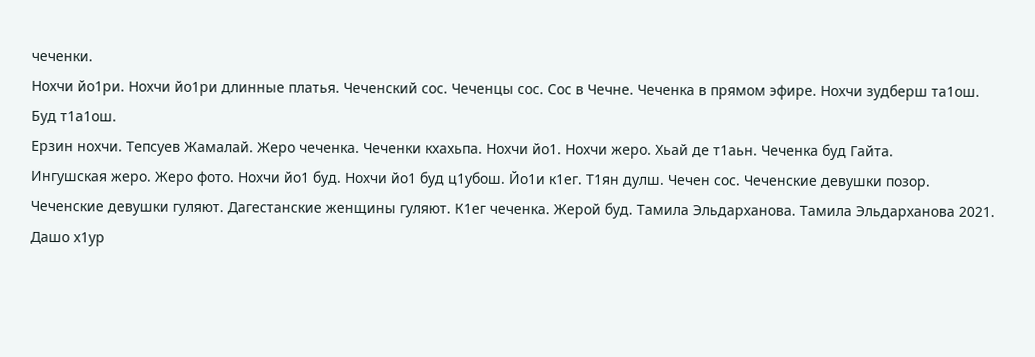чеченки.
Нохчи йо1ри. Нохчи йо1ри длинные платья. Чеченский сос. Чеченцы сос. Сос в Чечне. Чеченка в прямом эфире. Нохчи зудберш та1ош. Буд т1а1ош.
Ерзин нохчи. Тепсуев Жамалай. Жеро чеченка. Чеченки кхахьпа. Нохчи йо1. Нохчи жеро. Хьай де т1аьн. Чеченка буд Гайта.
Ингушская жеро. Жеро фото. Нохчи йо1 буд. Нохчи йо1 буд ц1убош. Йо1и к1ег. Т1ян дулш. Чечен сос. Чеченские девушки позор.
Чеченские девушки гуляют. Дагестанские женщины гуляют. К1ег чеченка. Жерой буд. Тамила Эльдарханова. Тамила Эльдарханова 2021.
Дашо х1ур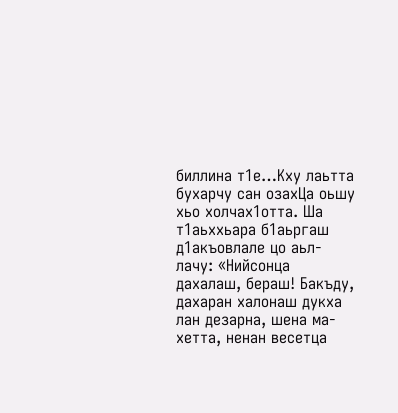биллина т1е…Кху лаьтта бухарчу сан озахЦа оьшу хьо холчах1отта. Ша т1аьххьара б1аьргаш д1акъовлале цо аьл-лачу: «Нийсонца дахалаш, бераш! Бакъду, дахаран халонаш дукха лан дезарна, шена ма-хетта, ненан весетца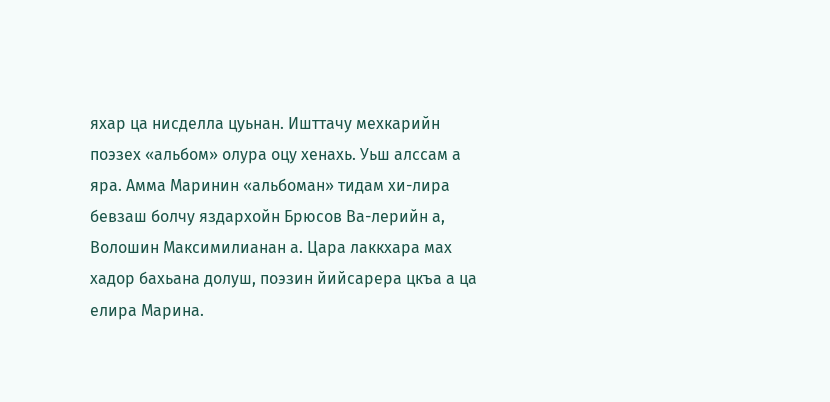яхар ца нисделла цуьнан. Ишттачу мехкарийн поэзех «альбом» олура оцу хенахь. Уьш алссам а яра. Амма Маринин «альбоман» тидам хи-лира бевзаш болчу яздархойн Брюсов Ва-лерийн а, Волошин Максимилианан а. Цара лаккхара мах хадор бахьана долуш, поэзин йийсарера цкъа а ца елира Марина.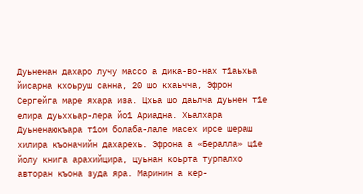Дуьненан дахаро лучу массо а дика-во-нах т1аьхьа йисарна кхоьруш санна, 20 шо кхаьчча, Эфрон Сергейга маре яхара иза. Цхьа шо даьлча дуьнен т1е елира дуьххьар-лера йо1 Ариадна. Хьалхара Дуьненаюкъара т1ом болаба-лале масех ирсе шераш хилира къоначийн дахарехь. Эфрона а «Бералла» ц1е йолу книга арахийцира, цуьнан коьрта турпалхо авторан къона зуда яра. Маринин а кер-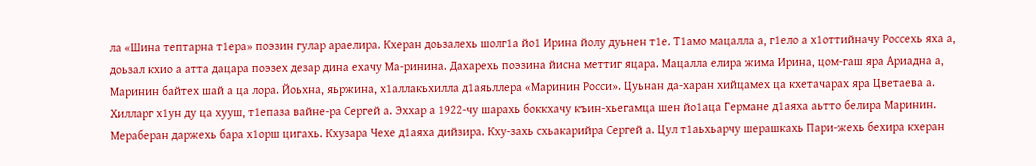ла «Шина тептарна т1ера» поэзин гулар араелира. Кхеран доьзалехь шолг1а йо1 Ирина йолу дуьнен т1е. Т1амо мацалла а, г1ело а х1оттийначу Россехь яха а, доьзал кхио а атта дацара поэзех дезар дина ехачу Ма-ринина. Дахарехь поэзина йисна меттиг яцара. Мацалла елира жима Ирина, цом-гаш яра Ариадна а, Маринин байтех шай а ца лора. Йоьхна, яьржина, х1аллакьхилла д1аяьллера «Маринин Росси». Цуьнан да-харан хийцамех ца кхетачарах яра Цветаева а. Хилларг х1ун ду ца хууш, т1епаза вайне-ра Сергей а. Эххар а 1922-чу шарахь боккхачу къин-хьегамца шен йо1аца Германе д1аяха аьтто белира Маринин. Мераберан даржехь бара х1орш цигахь. Кхузара Чехе д1аяха дийзира. Кху-захь схьакарийра Сергей а. Цул т1аьхьарчу шерашкахь Пари-жехь бехира кхеран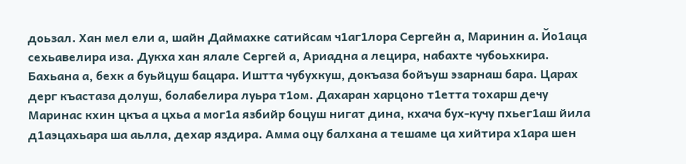доьзал. Хан мел ели а, шайн Даймахке сатийсам ч1аг1лора Сергейн а, Маринин а. Йо1аца сехьавелира иза. Дукха хан ялале Сергей а, Ариадна а лецира, набахте чубоьхкира. Бахьана а, бехк а буьйцуш бацара. Иштта чубухкуш, докъаза бойъуш эзарнаш бара. Царах дерг къастаза долуш, болабелира луьра т1ом. Дахаран харцоно т1етта тохарш дечу Маринас кхин цкъа а цхьа а мог1а язбийр боцуш нигат дина, кхача бух-кучу пхьег1аш йила д1аэцахьара ша аьлла, дехар яздира. Амма оцу балхана а тешаме ца хийтира х1ара шен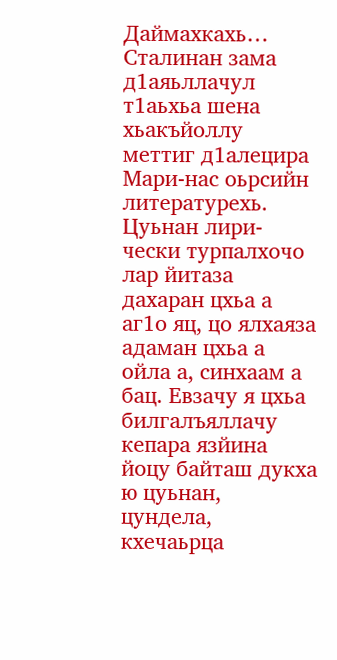Даймахкахь… Сталинан зама д1аяьллачул т1аьхьа шена хьакъйоллу меттиг д1алецира Мари-нас оьрсийн литературехь. Цуьнан лири-чески турпалхочо лар йитаза дахаран цхьа а аг1о яц, цо ялхаяза адаман цхьа а ойла а, синхаам а бац. Евзачу я цхьа билгалъяллачу кепара язйина йоцу байташ дукха ю цуьнан, цундела, кхечаьрца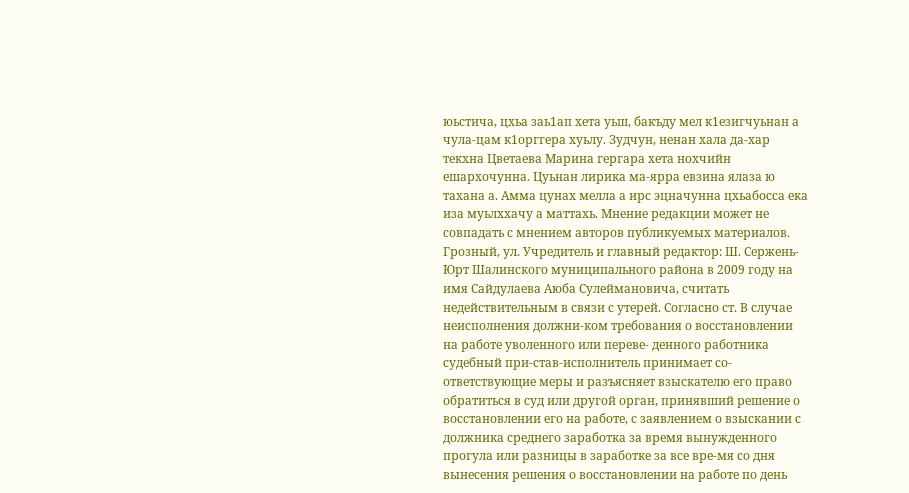юьстича, цхьа заь1ап хета уьш, бакъду мел к1езигчуьнан а чула-цам к1орггера хуьлу. Зудчун, ненан хала да-хар текхна Цветаева Марина гергара хета нохчийн ешархочунна. Цуьнан лирика ма-ярра евзина ялаза ю тахана а. Амма цунах мелла а ирс эцначунна цхьабосса ека иза муьлххачу а маттахь. Мнение редакции может не совпадать с мнением авторов публикуемых материалов. Грозный, ул. Учредитель и главный редактор: Ш. Сержень-Юрт Шалинского муниципального района в 2009 году на имя Сайдулаева Аюба Сулеймановича, считать недействительным в связи с утерей. Согласно ст. В случае неисполнения должни-ком требования о восстановлении на работе уволенного или переве- денного работника судебный при-став-исполнитель принимает со-ответствующие меры и разъясняет взыскателю его право обратиться в суд или другой орган, принявший решение о восстановлении его на работе, с заявлением о взыскании с должника среднего заработка за время вынужденного прогула или разницы в заработке за все вре-мя со дня вынесения решения о восстановлении на работе по день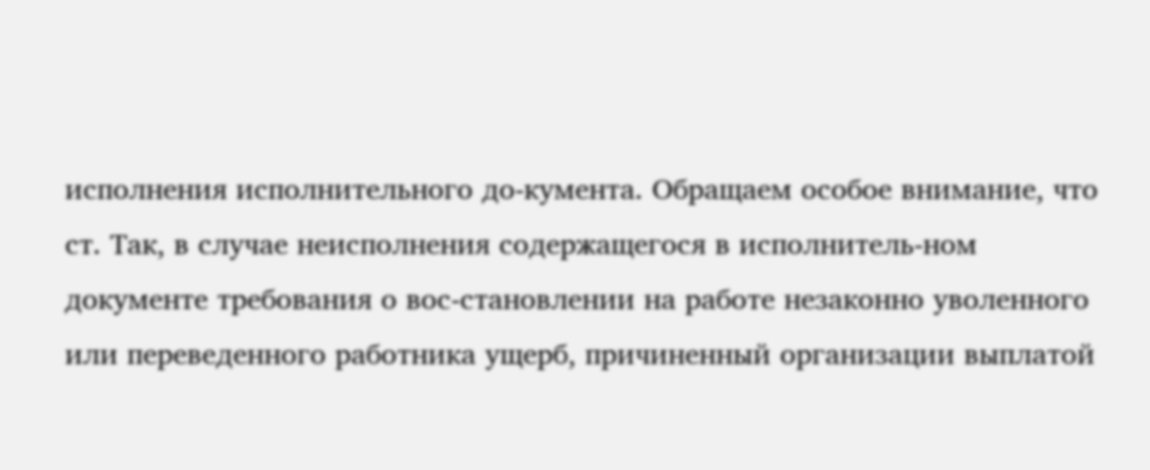исполнения исполнительного до-кумента. Обращаем особое внимание, что ст. Так, в случае неисполнения содержащегося в исполнитель-ном документе требования о вос-становлении на работе незаконно уволенного или переведенного работника ущерб, причиненный организации выплатой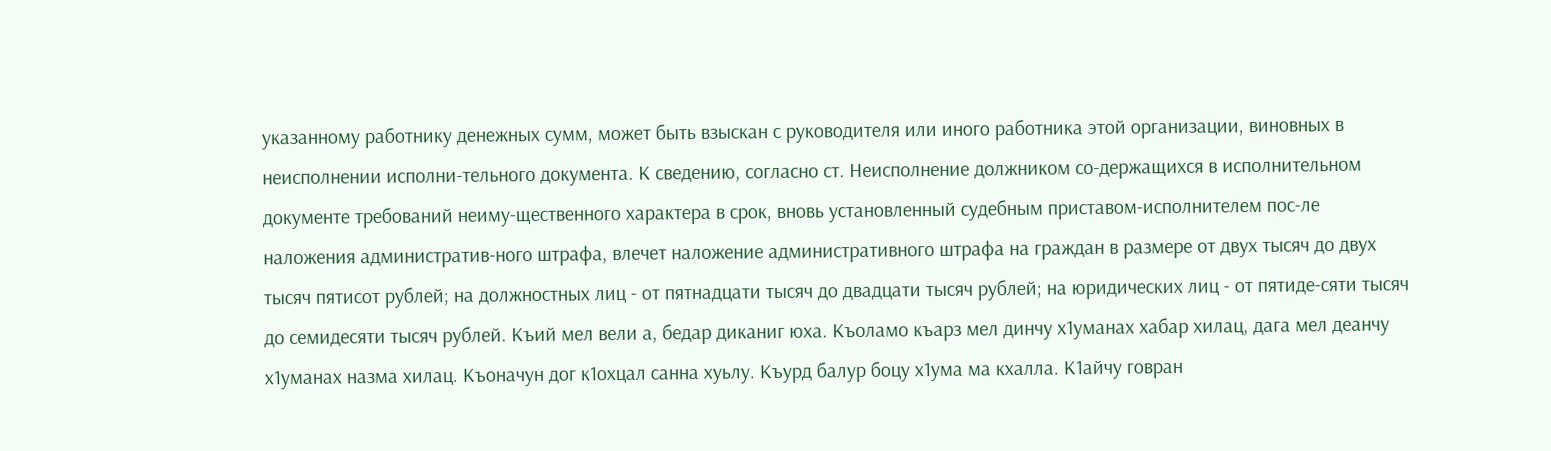указанному работнику денежных сумм, может быть взыскан с руководителя или иного работника этой организации, виновных в неисполнении исполни-тельного документа. К сведению, согласно ст. Неисполнение должником со-держащихся в исполнительном документе требований неиму-щественного характера в срок, вновь установленный судебным приставом-исполнителем пос-ле наложения административ-ного штрафа, влечет наложение административного штрафа на граждан в размере от двух тысяч до двух тысяч пятисот рублей; на должностных лиц - от пятнадцати тысяч до двадцати тысяч рублей; на юридических лиц - от пятиде-сяти тысяч до семидесяти тысяч рублей. Къий мел вели а, бедар диканиг юха. Къоламо къарз мел динчу х1уманах хабар хилац, дага мел деанчу х1уманах назма хилац. Къоначун дог к1охцал санна хуьлу. Къурд балур боцу х1ума ма кхалла. К1айчу говран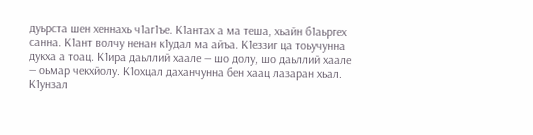дуьрста шен хеннахь ч1аг1ъе. К1антах а ма теша, хьайн б1аьргех санна. К1ант волчу ненан к1удал ма айъа. К1еззиг ца тоьучунна дукха а тоац. К1ира даьллий хаале — шо долу, шо даьллий хаале — оьмар чекхйолу. К1охцал даханчунна бен хаац лазаран хьал. К1унзал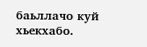баьллачо куй хьекхабо.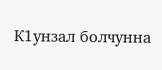К1унзал болчунна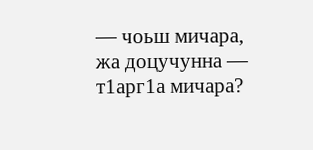— чоьш мичара, жа доцучунна — т1арг1а мичара?